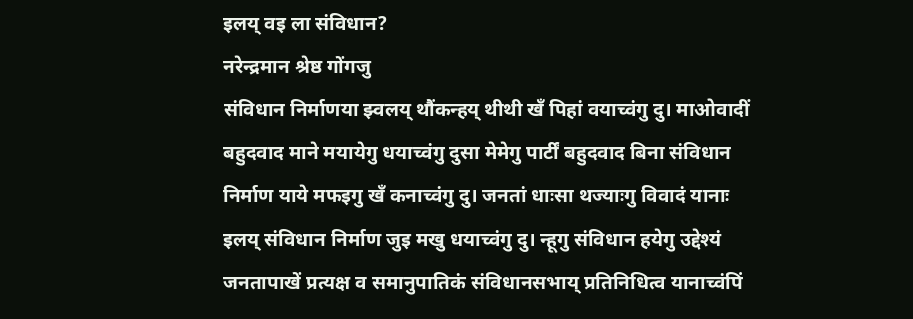इलय् वइ ला संविधान?
नरेन्द्रमान श्रेष्ठ गोंगजु
संविधान निर्माणया झ्वलय् थौंकन्हय् थीथी खँ पिहां वयाच्वंगु दु। माओवादीं बहुदवाद माने मयायेगु धयाच्वंगु दुसा मेमेगु पार्टीं बहुदवाद बिना संविधान निर्माण याये मफइगु खँ कनाच्वंगु दु। जनतां धाःसा थज्याःगु विवादं यानाः इलय् संविधान निर्माण जुइ मखु धयाच्वंगु दु। न्हूगु संविधान हयेगु उद्देश्यं जनतापाखें प्रत्यक्ष व समानुपातिकं संविधानसभाय् प्रतिनिधित्व यानाच्वंपिं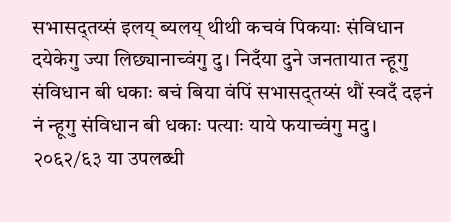सभासद्तय्सं इलय् ब्यलय् थीथी कचवं पिकयाः संविधान दयेकेगु ज्या लिछ्यानाच्वंगु दु। निदँया दुने जनतायात न्हूगु संविधान बी धकाः बचं बिया वंपिं सभासद्तय्सं थौं स्वदँ दइनं नं न्हूगु संविधान बी धकाः पत्याः याये फयाच्वंगु मदु।
२०६२/६३ या उपलब्धी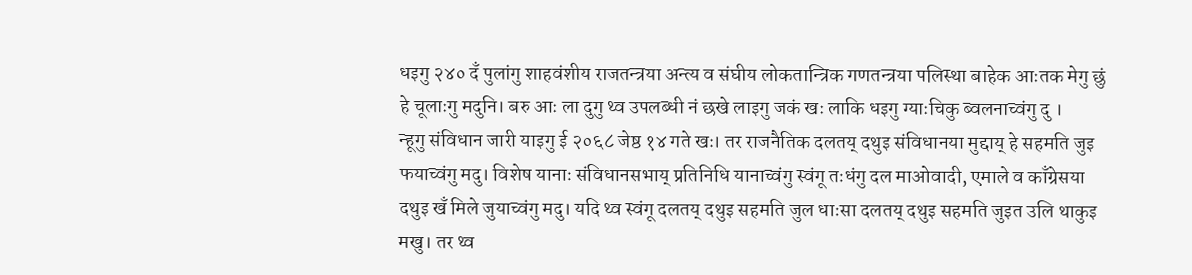धइगु २४० दँ पुलांगु शाहवंशीय राजतन्त्रया अन्त्य व संघीय लोकतान्त्रिक गणतन्त्रया पलिस्था बाहेक आःतक मेगु छुं हे चूलाःगु मदुनि। बरु आः ला दुगु थ्व उपलब्धी नं छखे लाइगु जकं खः लाकि धइगु ग्याःचिकु ब्वलनाच्वंगु दु ।
न्हूगु संविधान जारी याइगु ई २०६८ जेष्ठ १४ गते खः। तर राजनैतिक दलतय् दथुइ संविधानया मुद्दाय् हे सहमति जुइ फयाच्वंगु मदु। विशेष यानाः संविधानसभाय् प्रतिनिधि यानाच्वंगु स्वंगू तःधंगु दल माओवादी, एमाले व काँग्रेसया दथुइ खँ मिले जुयाच्वंगु मदु। यदि थ्व स्वंगू दलतय् दथुइ सहमति जुल धाःसा दलतय् दथुइ सहमति जुइत उलि थाकुइ मखु। तर थ्व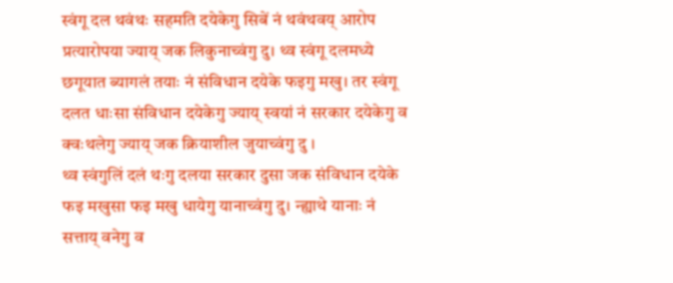स्वंगू दल थवंथः सहमति दयेकेगु सिबें नं थवंथवय् आरोप प्रत्यारोपया ज्याय् जक लिकुनाच्वंगु दु। थ्व स्वंगू दलमध्ये छगूयात ब्यागलं तयाः नं संविधान दयेके फइगु मखु। तर स्वंगू दलत धाःसा संविधान दयेकेगु ज्याय् स्वयां नं सरकार दयेकेगु व क्वःथलेगु ज्याय् जक क्रियाशील जुयाच्वंगु दु ।
थ्व स्वंगुलिं दलं थःगु दलया सरकार दुसा जक संविधान दयेके फइ मखुसा फइ मखु धायेगु यानाच्वंगु दु। न्ह्याथे यानाः नं सत्ताय् वनेगु व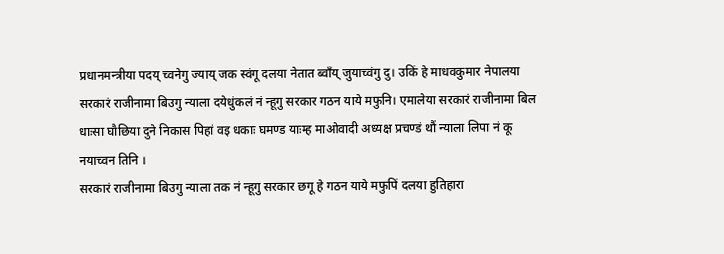प्रधानमन्त्रीया पदय् च्वनेगु ज्याय् जक स्वंगू दलया नेतात ब्वाँय् जुयाच्वंगु दु। उकिं हे माधवकुमार नेपालया सरकारं राजीनामा बिउगु न्याला दयेधुंकलं नं न्हूगु सरकार गठन याये मफुनि। एमालेया सरकारं राजीनामा बिल धाःसा घौछिया दुने निकास पिहां वइ धकाः घमण्ड याःम्ह माओवादी अध्यक्ष प्रचण्डं थौं न्याला लिपा नं कू नयाच्वन तिनि ।
सरकारं राजीनामा बिउगु न्याला तक नं न्हूगु सरकार छगू हे गठन याये मफुपिं दलया हुतिहारा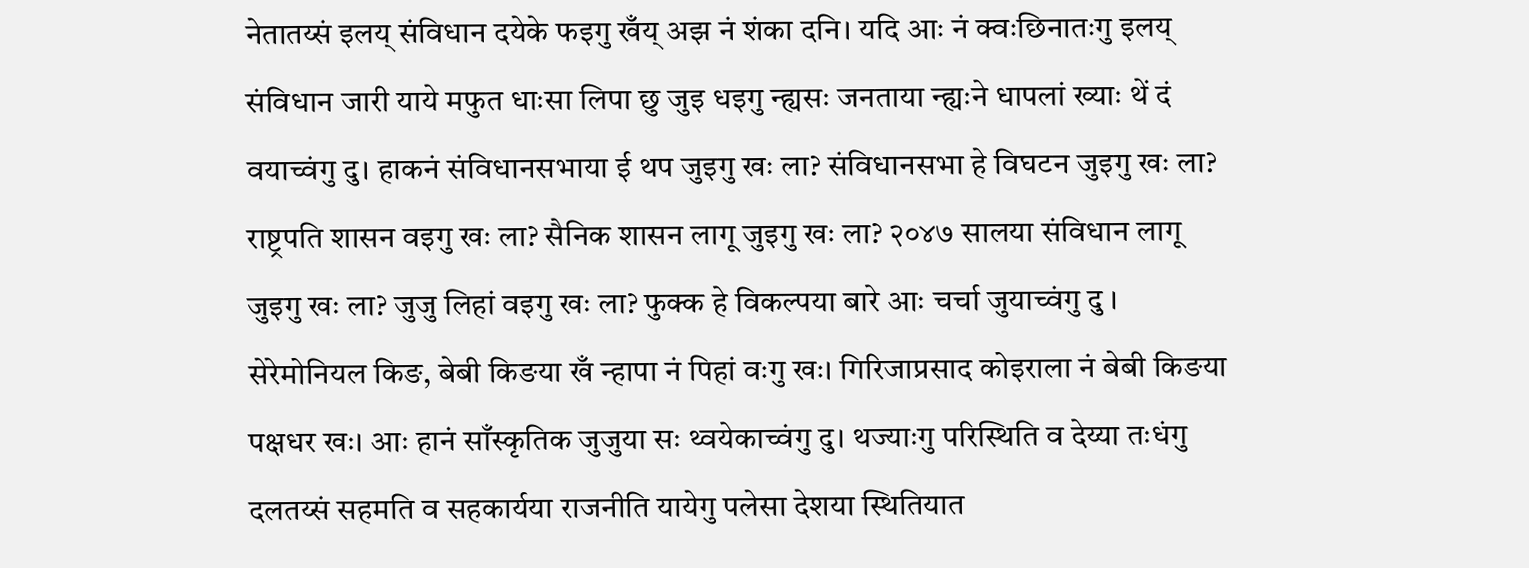नेतातय्सं इलय् संविधान दयेके फइगु खँय् अझ नं शंका दनि। यदि आः नं क्वःछिनातःगु इलय् संविधान जारी याये मफुत धाःसा लिपा छु जुइ धइगु न्ह्यसः जनताया न्ह्यःने धापलां ख्याः थें दं वयाच्वंगु दु। हाकनं संविधानसभाया ई थप जुइगु खः ला? संविधानसभा हे विघटन जुइगु खः ला? राष्ट्रपति शासन वइगु खः ला? सैनिक शासन लागू जुइगु खः ला? २०४७ सालया संविधान लागू जुइगु खः ला? जुजु लिहां वइगु खः ला? फुक्क हे विकल्पया बारे आः चर्चा जुयाच्वंगु दु ।
सेरेमोनियल किङ, बेबी किङया खँ न्हापा नं पिहां वःगु खः। गिरिजाप्रसाद कोइराला नं बेबी किङया पक्षधर खः। आः हानं साँस्कृतिक जुजुया सः थ्वयेकाच्वंगु दु। थज्याःगु परिस्थिति व देय्या तःधंगु दलतय्सं सहमति व सहकार्यया राजनीति यायेगु पलेसा देशया स्थितियात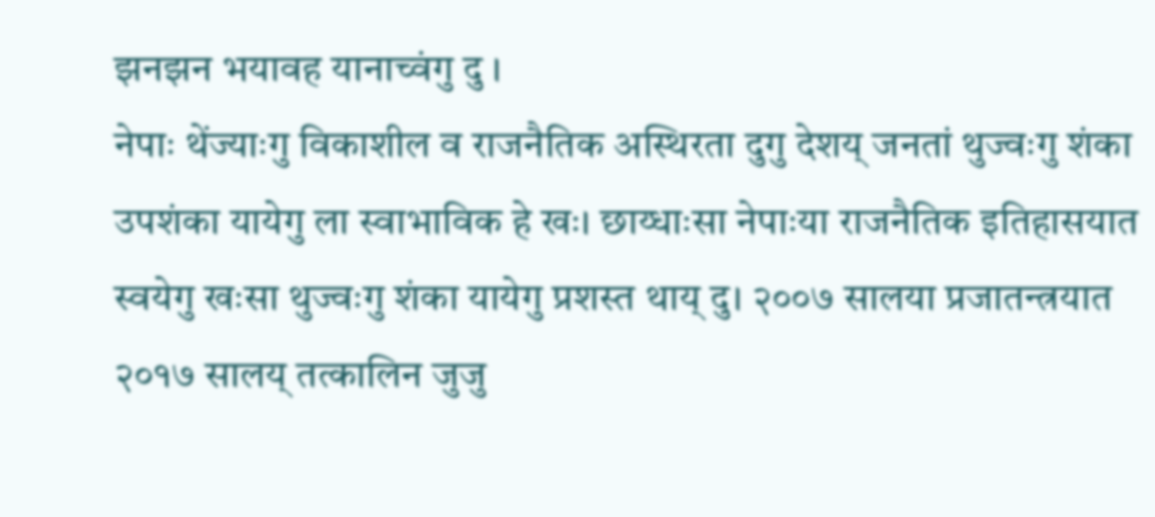झनझन भयावह यानाच्वंगु दु ।
नेपाः थेंज्याःगु विकाशील व राजनैतिक अस्थिरता दुगु देशय् जनतां थुज्वःगु शंका उपशंका यायेगु ला स्वाभाविक हे खः। छाय्धाःसा नेपाःया राजनैतिक इतिहासयात स्वयेगु खःसा थुज्वःगु शंका यायेगु प्रशस्त थाय् दु। २००७ सालया प्रजातन्त्रयात २०१७ सालय् तत्कालिन जुजु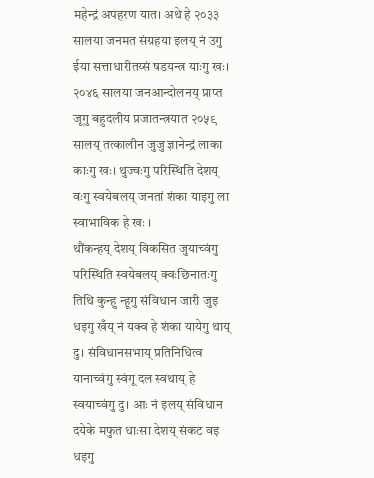महेन्द्रं अपहरण यात। अथे हे २०३३ सालया जनमत संग्रहया इलय् नं उगु ईया सत्ताधारीतय्सं षडयन्त्र याःगु खः। २०४६ सालया जनआन्दोलनय् प्राप्त जूगु बहुदलीय प्रजातन्त्रयात २०५९ सालय् तत्कालीन जुजु ज्ञानेन्द्रं लाका काःगु खः। थुज्वःगु परिस्थिति देशय् वःगु स्वयेबलय् जनतां शंका याइगु ला स्वाभाविक हे खः ।
थौंकन्हय् देशय् विकसित जुयाच्वंगु परिस्थिति स्वयेबलय् क्वःछिनातःगु तिथि कुन्हु न्हूगु संविधान जारी जुइ धइगु खँय् नं यक्व हे शंका यायेगु थाय् दु। संविधानसभाय् प्रतिनिधित्व यानाच्वंगु स्वंगू दल स्वथाय् हे स्वयाच्वंगु दु। आः नं इलय् संविधान दयेके मफुत धाःसा देशय् संकट वइ धइगु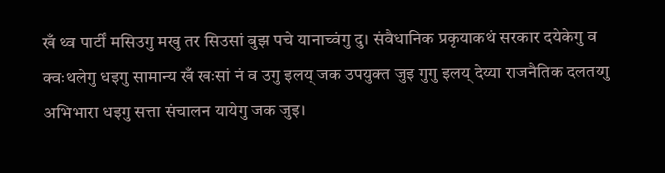खँ थ्व पार्टीं मसिउगु मखु तर सिउसां बुझ पचे यानाच्वंगु दु। संवैधानिक प्रकृयाकथं सरकार दयेकेगु व क्वःथलेगु धइगु सामान्य खँ खःसां नं व उगु इलय् जक उपयुक्त जुइ गुगु इलय् देय्या राजनैतिक दलतय्गु अभिभारा धइगु सत्ता संचालन यायेगु जक जुइ।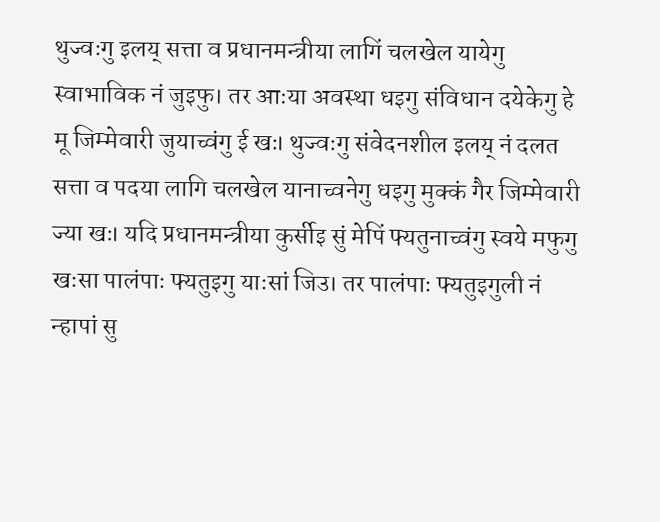थुज्वःगु इलय् सत्ता व प्रधानमन्त्रीया लागिं चलखेल यायेगु स्वाभाविक नं जुइफु। तर आःया अवस्था धइगु संविधान दयेकेगु हे मू जिम्मेवारी जुयाच्वंगु ई खः। थुज्वःगु संवेदनशील इलय् नं दलत सत्ता व पदया लागि चलखेल यानाच्वनेगु धइगु मुक्कं गैर जिम्मेवारी ज्या खः। यदि प्रधानमन्त्रीया कुर्सीइ सुं मेपिं फ्यतुनाच्वंगु स्वये मफुगु खःसा पालंपाः फ्यतुइगु याःसां जिउ। तर पालंपाः फ्यतुइगुली नं न्हापां सु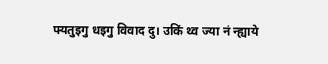फ्यतुइगु धइगु विवाद दु। उकिं थ्व ज्या नं न्ह्याये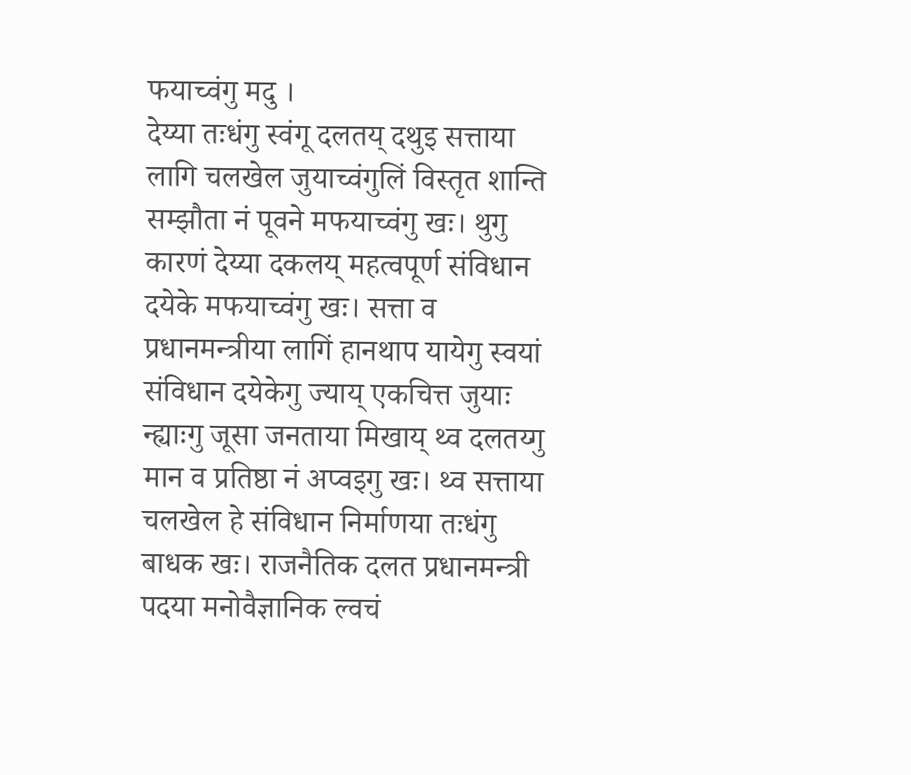फयाच्वंगु मदु ।
देय्या तःधंगु स्वंगू दलतय् दथुइ सत्ताया लागि चलखेल जुयाच्वंगुलिं विस्तृत शान्ति सम्झौता नं पूवने मफयाच्वंगु खः। थुगु कारणं देय्या दकलय् महत्वपूर्ण संविधान दयेके मफयाच्वंगु खः। सत्ता व प्रधानमन्त्रीया लागिं हानथाप यायेगु स्वयां संविधान दयेकेगु ज्याय् एकचित्त जुयाः न्ह्याःगु जूसा जनताया मिखाय् थ्व दलतय्गु मान व प्रतिष्ठा नं अप्वइगु खः। थ्व सत्ताया चलखेल हे संविधान निर्माणया तःधंगु बाधक खः। राजनैतिक दलत प्रधानमन्त्री पदया मनोवैज्ञानिक ल्वचं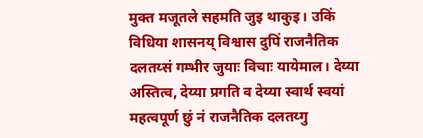मुक्त मजूतले सहमति जुइ थाकुइ। उकिं विधिया शासनय् विश्वास दुपिं राजनैतिक दलतय्सं गम्भीर जुयाः विचाः यायेमाल। देय्या अस्तित्व, देय्या प्रगति व देय्या स्वार्थ स्वयां महत्वपूर्ण छुं नं राजनैतिक दलतय्गु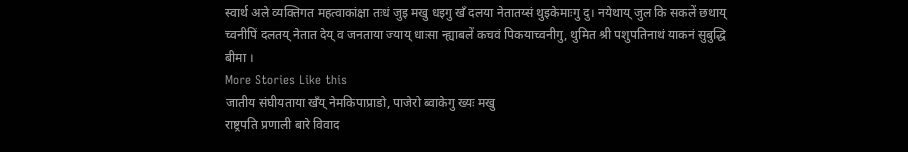स्वार्थ अले व्यक्तिगत महत्वाकांक्षा तःधं जुइ मखु धइगु खँ दलया नेतातय्सं थुइकेमाःगु दु। नयेथाय् जुल कि सकलें छथाय् च्वनीपिं दलतय् नेतात देय् व जनताया ज्याय् धाःसा न्ह्याबलें कचवं पिकयाच्वनीगु, थुमित श्री पशुपतिनाथं याकनं सुबुद्धि बीमा ।
More Stories Like this
जातीय संघीयताया खँय् नेमकिपाप्राडो, पाजेरो ब्वाकेगु ख्यः मखु
राष्ट्रपति प्रणाली बारे विवाद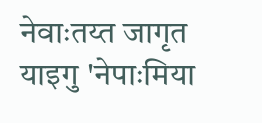नेवाःतय्त जागृत याइगु 'नेपाःमिया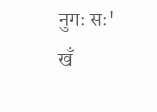नुगः सः'
खँ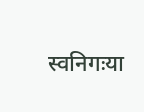स्वनिगःया